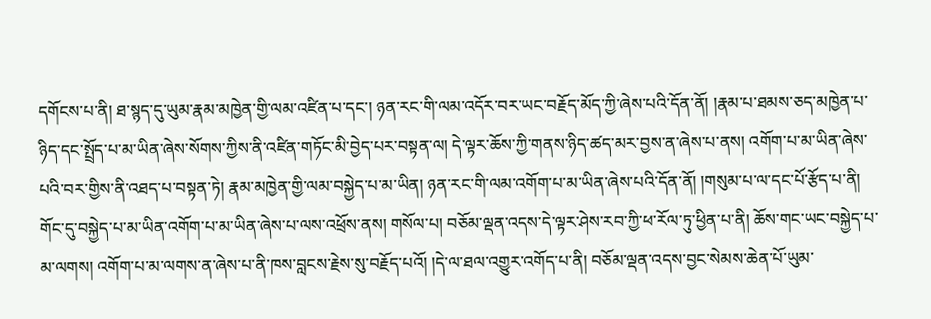དགོངས་པ་ནི། ཐ་སྙད་དུ་ཡུམ་རྣམ་མཁྱེན་གྱི་ལམ་འཛིན་པ་དང་། ཉན་རང་གི་ལམ་འདོར་བར་ཡང་བརྗོད་མོད་ཀྱི་ཞེས་པའི་དོན་ནོ། །རྣམ་པ་ཐམས་ཅད་མཁྱེན་པ་ཉིད་དང་སྤྲོད་པ་མ་ཡིན་ཞེས་སོགས་ཀྱིས་ནི་འཛིན་གཏོང་མི་བྱེད་པར་བསྟན་ལ། དེ་ལྟར་ཆོས་ཀྱི་གནས་ཉིད་ཚད་མར་བྱས་ན་ཞེས་པ་ནས། འགོག་པ་མ་ཡིན་ཞེས་པའི་བར་གྱིས་ནི་འཐད་པ་བསྟན་ཏེ། རྣམ་མཁྱེན་གྱི་ལམ་བསྐྱེད་པ་མ་ཡིན། ཉན་རང་གི་ལམ་འགོག་པ་མ་ཡིན་ཞེས་པའི་དོན་ནོ། །གསུམ་པ་ལ་དང་པོ་རྩོད་པ་ནི། གོང་དུ་བསྐྱེད་པ་མ་ཡིན་འགོག་པ་མ་ཡིན་ཞེས་པ་ལས་འཕྲོས་ནས། གསོལ་པ། བཅོམ་ལྡན་འདས་དེ་ལྟར་ཤེས་རབ་ཀྱི་ཕ་རོལ་ཏུ་ཕྱིན་པ་ནི། ཆོས་གང་ཡང་བསྐྱེད་པ་མ་ལགས། འགོག་པ་མ་ལགས་ན་ཞེས་པ་ནི་ཁས་བླངས་རྗེས་སུ་བརྗོད་པའོ། །དེ་ལ་ཐལ་འགྱུར་འགོད་པ་ནི། བཅོམ་ལྡན་འདས་བྱང་སེམས་ཆེན་པོ་ཡུམ་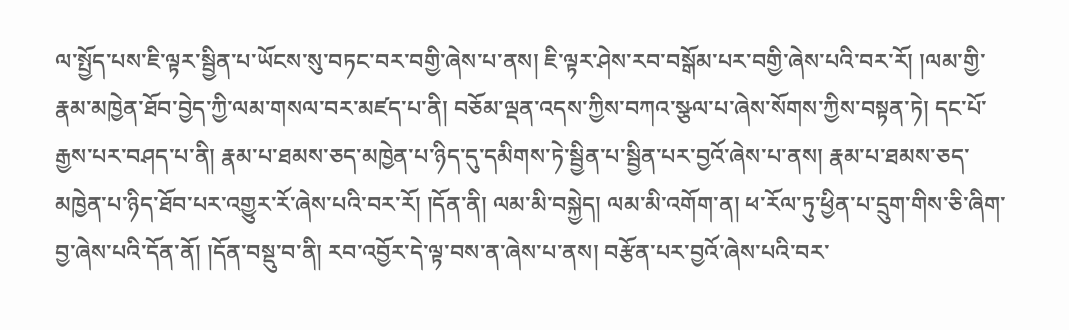ལ་སྤྱོད་པས་ཇི་ལྟར་སྦྱིན་པ་ཡོངས་སུ་བཏང་བར་བགྱི་ཞེས་པ་ནས། ཇི་ལྟར་ཤེས་རབ་བསྒོམ་པར་བགྱི་ཞེས་པའི་བར་རོ། །ལམ་གྱི་རྣམ་མཁྱེན་ཐོབ་བྱེད་ཀྱི་ལམ་གསལ་བར་མཛད་པ་ནི། བཅོམ་ལྡན་འདས་ཀྱིས་བཀའ་སྩལ་པ་ཞེས་སོགས་ཀྱིས་བསྟན་ཏེ། དང་པོ་རྒྱས་པར་བཤད་པ་ནི། རྣམ་པ་ཐམས་ཅད་མཁྱེན་པ་ཉིད་དུ་དམིགས་ཏེ་སྦྱིན་པ་སྦྱིན་པར་བྱའོ་ཞེས་པ་ནས། རྣམ་པ་ཐམས་ཅད་མཁྱེན་པ་ཉིད་ཐོབ་པར་འགྱུར་རོ་ཞེས་པའི་བར་རོ། །དོན་ནི། ལམ་མི་བསྐྱེད། ལམ་མི་འགོག་ན། ཕ་རོལ་ཏུ་ཕྱིན་པ་དྲུག་གིས་ཅི་ཞིག་བྱ་ཞེས་པའི་དོན་ནོ། །དོན་བསྡུ་བ་ནི། རབ་འབྱོར་དེ་ལྟ་བས་ན་ཞེས་པ་ནས། བརྩོན་པར་བྱའོ་ཞེས་པའི་བར་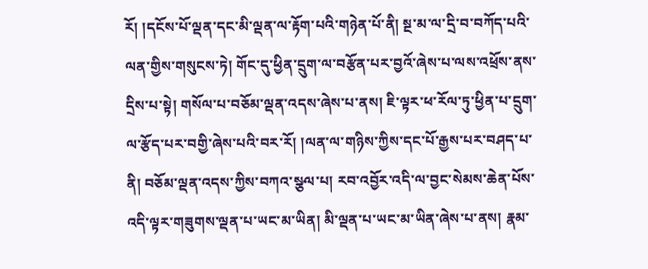རོ། །དངོས་པོ་ལྡན་དང་མི་ལྡན་ལ་རྟོག་པའི་གཉེན་པོ་ནི། སྔ་མ་ལ་དྲི་བ་བཀོད་པའི་ལན་གྱིས་གསུངས་ཏེ། གོང་དུ་ཕྱིན་དྲུག་ལ་བརྩོན་པར་བྱའོ་ཞེས་པ་ལས་འཕྲོས་ནས་དྲིས་པ་སྟེ། གསོལ་པ་བཅོམ་ལྡན་འདས་ཞེས་པ་ནས། ཇི་ལྟར་ཕ་རོལ་ཏུ་ཕྱིན་པ་དྲུག་ལ་རྩོད་པར་བགྱི་ཞེས་པའི་བར་རོ། །ལན་ལ་གཉིས་ཀྱིས་དང་པོ་རྒྱས་པར་བཤད་པ་ནི། བཅོམ་ལྡན་འདས་ཀྱིས་བཀའ་སྩལ་པ། རབ་འབྱོར་འདི་ལ་བྱང་སེམས་ཆེན་པོས་འདི་ལྟར་གཟུགས་ལྡན་པ་ཡང་མ་ཡིན། མི་ལྡན་པ་ཡང་མ་ཡིན་ཞེས་པ་ནས། རྣམ་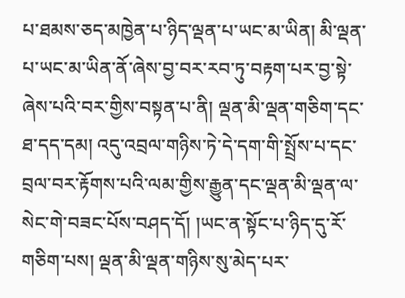པ་ཐམས་ཅད་མཁྱེན་པ་ཉིད་ལྡན་པ་ཡང་མ་ཡིན། མི་ལྡན་པ་ཡང་མ་ཡིན་ནོ་ཞེས་བྱ་བར་རབ་ཏུ་བརྟག་པར་བྱ་སྟེ་ཞེས་པའི་བར་གྱིས་བསྟན་པ་ནི། ལྡན་མི་ལྡན་གཅིག་དང་ཐ་དད་དམ། འདུ་འབྲལ་གཉིས་ཏེ་དེ་དག་གི་སྤྲོས་པ་དང་བྲལ་བར་རྟོགས་པའི་ལམ་གྱིས་རྒྱུན་དང་ལྡན་མི་ལྡན་ལ་སེང་གེ་བཟང་པོས་བཤད་དོ། །ཡང་ན་སྟོང་པ་ཉིད་དུ་རོ་གཅིག་པས། ལྡན་མི་ལྡན་གཉིས་སུ་མེད་པར་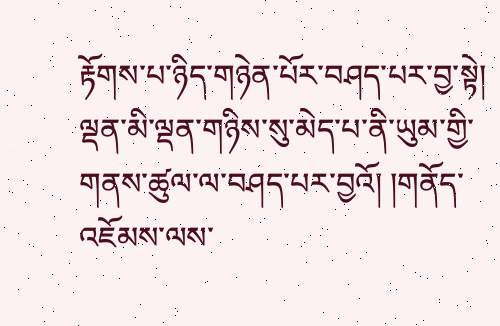རྟོགས་པ་ཉིད་གཉེན་པོར་བཤད་པར་བྱ་སྟེ། ལྡན་མི་ལྡན་གཉིས་སུ་མེད་པ་ནི་ཡུམ་གྱི་གནས་ཚུལ་ལ་བཤད་པར་བྱའོ། །གནོད་འཇོམས་ལས་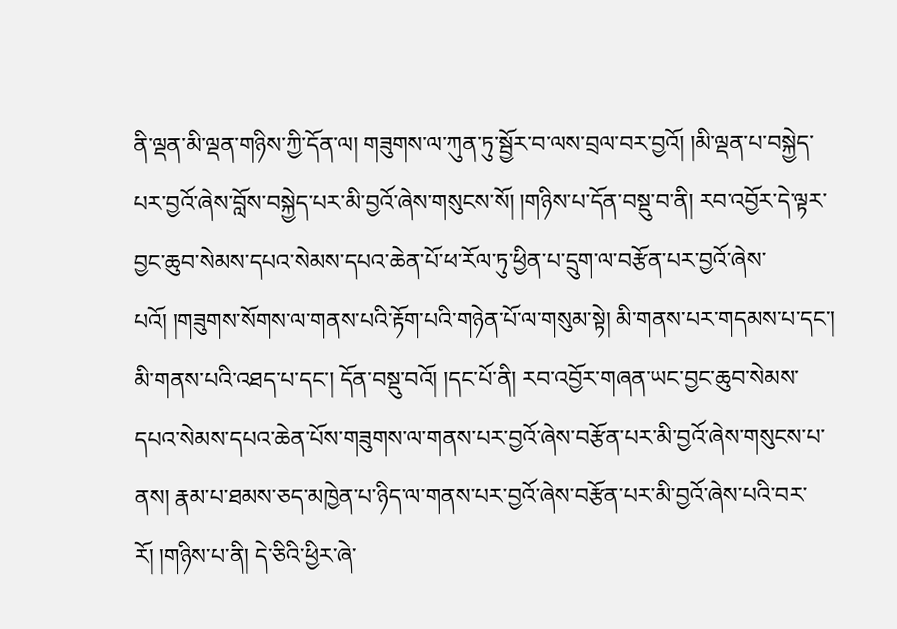ནི་ལྡན་མི་ལྡན་གཉིས་ཀྱི་དོན་ལ། གཟུགས་ལ་ཀུན་ཏུ་སྦྱོར་བ་ལས་བྲལ་བར་བྱའོ། །མི་ལྡན་པ་བསྐྱེད་པར་བྱའོ་ཞེས་བློས་བསྐྱེད་པར་མི་བྱའོ་ཞེས་གསུངས་སོ། །གཉིས་པ་དོན་བསྡུ་བ་ནི། རབ་འབྱོར་དེ་ལྟར་བྱང་ཆུབ་སེམས་དཔའ་སེམས་དཔའ་ཆེན་པོ་ཕ་རོལ་ཏུ་ཕྱིན་པ་དྲུག་ལ་བརྩོན་པར་བྱའོ་ཞེས་པའོ། །གཟུགས་སོགས་ལ་གནས་པའི་རྟོག་པའི་གཉེན་པོ་ལ་གསུམ་སྟེ། མི་གནས་པར་གདམས་པ་དང་། མི་གནས་པའི་འཐད་པ་དང་། དོན་བསྡུ་བའོ། །དང་པོ་ནི། རབ་འབྱོར་གཞན་ཡང་བྱང་ཆུབ་སེམས་དཔའ་སེམས་དཔའ་ཆེན་པོས་གཟུགས་ལ་གནས་པར་བྱའོ་ཞེས་བརྩོན་པར་མི་བྱའོ་ཞེས་གསུངས་པ་ནས། རྣམ་པ་ཐམས་ཅད་མཁྱེན་པ་ཉིད་ལ་གནས་པར་བྱའོ་ཞེས་བརྩོན་པར་མི་བྱའོ་ཞེས་པའི་བར་རོ། །གཉིས་པ་ནི། དེ་ཅིའི་ཕྱིར་ཞེ་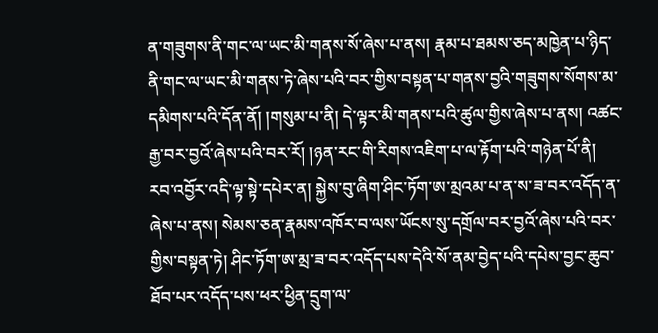ན་གཟུགས་ནི་གང་ལ་ཡང་མི་གནས་སོ་ཞེས་པ་ནས། རྣམ་པ་ཐམས་ཅད་མཁྱེན་པ་ཉིད་ནི་གང་ལ་ཡང་མི་གནས་ཏེ་ཞེས་པའི་བར་གྱིས་བསྟན་པ་གནས་བྱའི་གཟུགས་སོགས་མ་དམིགས་པའི་དོན་ནོ། །གསུམ་པ་ནི། དེ་ལྟར་མི་གནས་པའི་ཚུལ་གྱིས་ཞེས་པ་ནས། འཚང་རྒྱ་བར་བྱའོ་ཞེས་པའི་བར་རོ། །ཉན་རང་གི་རིགས་འཇིག་པ་ལ་རྟོག་པའི་གཉེན་པོ་ནི། རབ་འབྱོར་འདི་ལྟ་སྟེ་དཔེར་ན། སྐྱེས་བུ་ཞིག་ཤིང་ཏོག་ཨ་མྲའམ་པ་ན་ས་ཟ་བར་འདོད་ན་ཞེས་པ་ནས། སེམས་ཅན་རྣམས་འཁོར་བ་ལས་ཡོངས་སུ་དགྲོལ་བར་བྱའོ་ཞེས་པའི་བར་གྱིས་བསྟན་ཏེ། ཤིང་ཏོག་ཨ་མྲ་ཟ་བར་འདོད་པས་དེའི་སོ་ནམ་བྱེད་པའི་དཔེས་བྱང་ཆུབ་ཐོབ་པར་འདོད་པས་ཕར་ཕྱིན་དྲུག་ལ་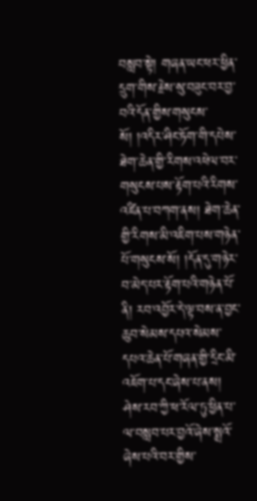བསླབ་སྟེ། གཞན་ཡང་ཕར་ཕྱིན་དྲུག་གིས་རྗེས་སུ་བཟུང་བར་བྱ་བའི་དོན་གྱིས་གསུངས་སོ། །འདིར་ཤིང་ཏོག་གི་དཔེས་ཐེག་ཆེན་གྱི་རིགས་འཕེལ་བར་གསུངས་པས་རྟོག་པའི་རིགས་འཛིན་པ་བཀག་ནས། ཐེག་ཆེན་གྱི་རིགས་མི་འཇིག་པས་གཉེན་པོ་གསུངས་སོ། །དོན་དུ་གཉེར་བ་མེད་པར་རྟོག་པའི་གཉེན་པོ་ནི། རབ་འབྱོར་དེ་ལྟ་བས་ན་བྱང་ཆུབ་སེམས་དཔའ་སེམས་དཔའ་ཆེན་པོ་གཞན་གྱི་དྲིང་མི་འཇོག་པ་དང་ཞེས་པ་ནས། ཤེས་རབ་ཀྱི་ཕ་རོལ་ཏུ་ཕྱིན་པ་ལ་བསླབ་པར་བྱའོ་ཞེས་སྨྲའོ་ཞེས་པའི་བར་གྱིས་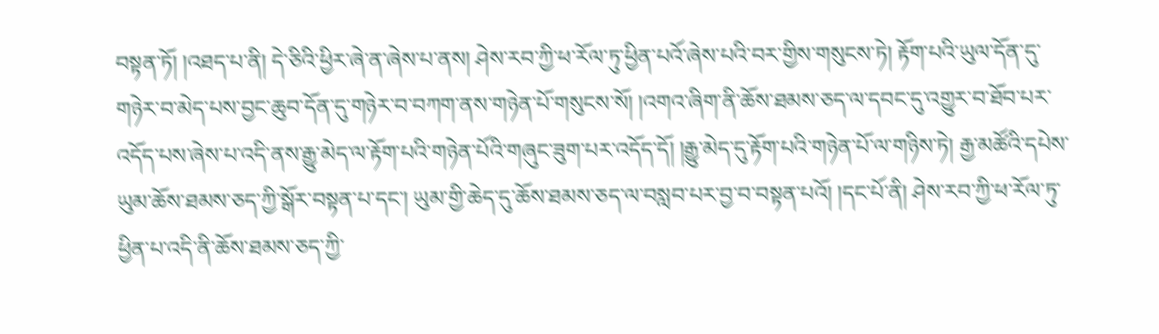བསྟན་ཏོ། །འཐད་པ་ནི། དེ་ཅིའི་ཕྱིར་ཞེ་ན་ཞེས་པ་ནས། ཤེས་རབ་ཀྱི་ཕ་རོལ་ཏུ་ཕྱིན་པའོ་ཞེས་པའི་བར་གྱིས་གསུངས་ཏེ། རྟོག་པའི་ཡུལ་དོན་དུ་གཉེར་བ་མེད་པས་བྱང་ཆུབ་དོན་དུ་གཉེར་བ་བཀག་ནས་གཉེན་པོ་གསུངས་སོ། །འགའ་ཞིག་ནི་ཆོས་ཐམས་ཅད་ལ་དབང་དུ་འགྱུར་བ་ཐོབ་པར་འདོད་པས་ཞེས་པ་འདི་ནས་རྒྱུ་མེད་ལ་རྟོག་པའི་གཉེན་པོའི་གཞུང་ཟུག་པར་འདོད་དོ། །རྒྱུ་མེད་དུ་རྟོག་པའི་གཉེན་པོ་ལ་གཉིས་ཏེ། རྒྱ་མཚོའི་དཔེས་ཡུམ་ཆོས་ཐམས་ཅད་ཀྱི་སྒོར་བསྟན་པ་དང་། ཡུམ་གྱི་ཆེད་དུ་ཆོས་ཐམས་ཅད་ལ་བསླབ་པར་བྱ་བ་བསྟན་པའོ། །དང་པོ་ནི། ཤེས་རབ་ཀྱི་ཕ་རོལ་ཏུ་ཕྱིན་པ་འདི་ནི་ཆོས་ཐམས་ཅད་ཀྱི་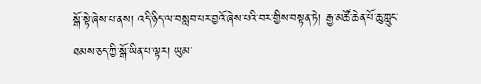སྒོ་སྟེ་ཞེས་པ་ནས། འདི་ཉིད་ལ་བསླབ་པར་བྱའོ་ཞེས་པའི་བར་གྱིས་བསྟན་ཏེ། རྒྱ་མཚོ་ཆེན་པོ་ཆུ་ཀླུང་ཐམས་ཅད་ཀྱི་སྒོ་ཡིན་པ་ལྟར། ཡུམ་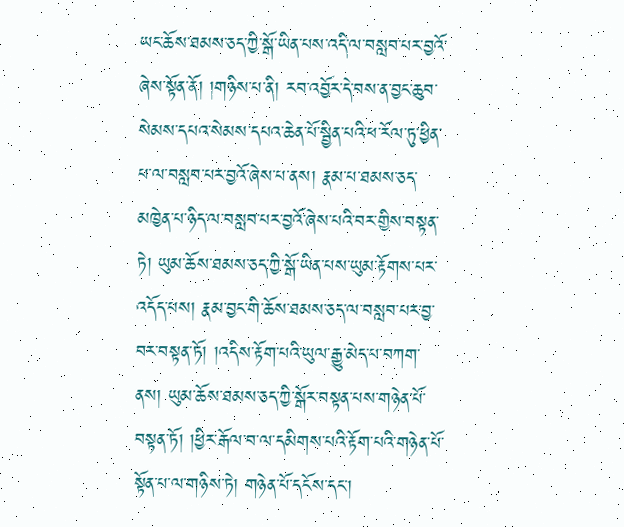ཡང་ཆོས་ཐམས་ཅད་ཀྱི་སྒོ་ཡིན་པས་འདི་ལ་བསླབ་པར་བྱའོ་ཞེས་སྟོན་ནོ། །གཉིས་པ་ནི། རབ་འབྱོར་དེ་བས་ན་བྱང་ཆུབ་སེམས་དཔའ་སེམས་དཔའ་ཆེན་པོ་སྦྱིན་པའི་ཕ་རོལ་ཏུ་ཕྱིན་པ་ལ་བསླབ་པར་བྱའོ་ཞེས་པ་ནས། རྣམ་པ་ཐམས་ཅད་མཁྱེན་པ་ཉིད་ལ་བསླབ་པར་བྱའོ་ཞེས་པའི་བར་གྱིས་བསྟན་ཏེ། ཡུམ་ཆོས་ཐམས་ཅད་ཀྱི་སྒོ་ཡིན་པས་ཡུམ་རྟོགས་པར་འདོད་པས། རྣམ་བྱང་གི་ཆོས་ཐམས་ཅད་ལ་བསླབ་པར་བྱ་བར་བསྟན་ཏོ། །འདིས་རྟོག་པའི་ཡུལ་རྒྱུ་མེད་པ་བཀག་ནས། ཡུམ་ཆོས་ཐམས་ཅད་ཀྱི་སྒོར་བསྟན་པས་གཉེན་པོ་བསྟན་ཏོ། །ཕྱིར་རྒོལ་བ་ལ་དམིགས་པའི་རྟོག་པའི་གཉེན་པོ་སྟོན་པ་ལ་གཉིས་ཏེ། གཉེན་པོ་དངོས་དང་།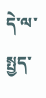དེ་ལ་སྤྱད་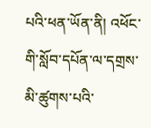པའི་ཕན་ཡོན་ནི། འཕོང་གི་སློབ་དཔོན་ལ་དགྲས་མི་ཚུགས་པའི་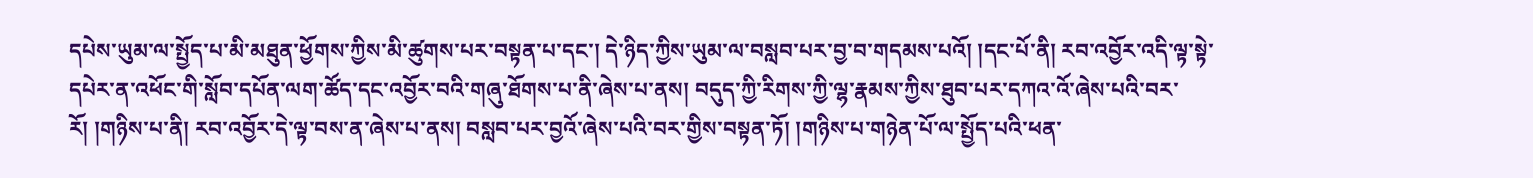དཔེས་ཡུམ་ལ་སྤྱོད་པ་མི་མཐུན་ཕྱོགས་ཀྱིས་མི་ཚུགས་པར་བསྟན་པ་དང་། དེ་ཉིད་ཀྱིས་ཡུམ་ལ་བསླབ་པར་བྱ་བ་གདམས་པའོ། །དང་པོ་ནི། རབ་འབྱོར་འདི་ལྟ་སྟེ་དཔེར་ན་འཕོང་གི་སློབ་དཔོན་ལག་ཚོད་དང་འབྱོར་བའི་གཞུ་ཐོགས་པ་ནི་ཞེས་པ་ནས། བདུད་ཀྱི་རིགས་ཀྱི་ལྷ་རྣམས་ཀྱིས་ཐུབ་པར་དཀའ་འོ་ཞེས་པའི་བར་རོ། །གཉིས་པ་ནི། རབ་འབྱོར་དེ་ལྟ་བས་ན་ཞེས་པ་ནས། བསླབ་པར་བྱའོ་ཞེས་པའི་བར་གྱིས་བསྟན་ཏོ། །གཉིས་པ་གཉེན་པོ་ལ་སྤྱོད་པའི་ཕན་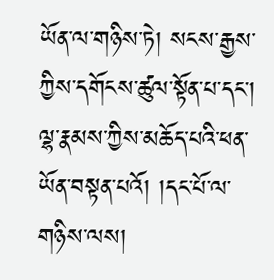ཡོན་ལ་གཉིས་ཏེ། སངས་རྒྱས་ཀྱིས་དགོངས་ཚུལ་སྟོན་པ་དང་། ལྷ་རྣམས་ཀྱིས་མཆོད་པའི་ཕན་ཡོན་བསྟན་པའོ། །དང་པོ་ལ་གཉིས་ལས།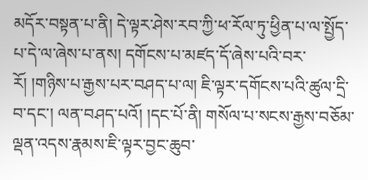མདོར་བསྟན་པ་ནི། དེ་ལྟར་ཤེས་རབ་ཀྱི་ཕ་རོལ་ཏུ་ཕྱིན་པ་ལ་སྤྱོད་པ་དེ་ལ་ཞེས་པ་ནས། དགོངས་པ་མཛད་དོ་ཞེས་པའི་བར་རོ། །གཉིས་པ་རྒྱས་པར་བཤད་པ་ལ། ཇི་ལྟར་དགོངས་པའི་ཚུལ་དྲི་བ་དང་། ལན་བཤད་པའོ། །དང་པོ་ནི། གསོལ་པ་སངས་རྒྱས་བཅོམ་ལྡན་འདས་རྣམས་ཇི་ལྟར་བྱང་ཆུབ་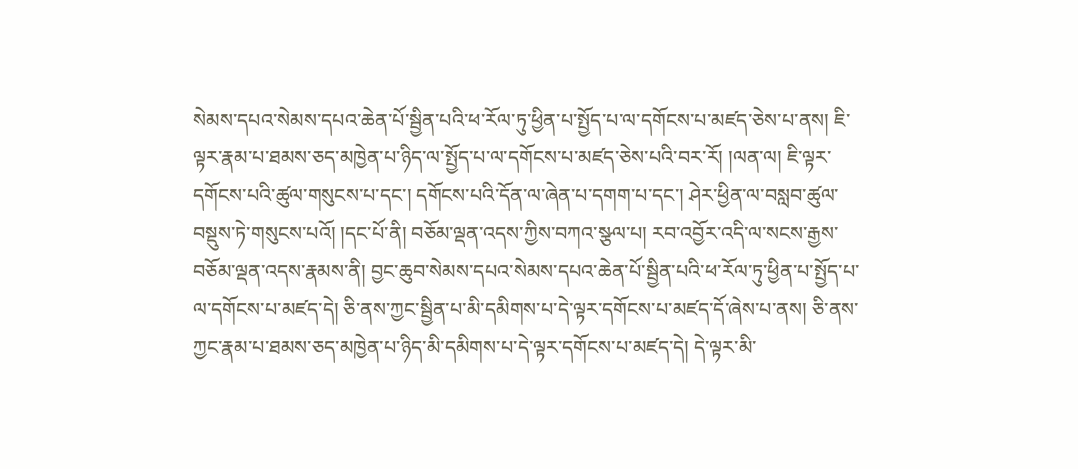སེམས་དཔའ་སེམས་དཔའ་ཆེན་པོ་སྦྱིན་པའི་ཕ་རོལ་ཏུ་ཕྱིན་པ་སྤྱོད་པ་ལ་དགོངས་པ་མཛད་ཅེས་པ་ནས། ཇི་ལྟར་རྣམ་པ་ཐམས་ཅད་མཁྱེན་པ་ཉིད་ལ་སྤྱོད་པ་ལ་དགོངས་པ་མཛད་ཅེས་པའི་བར་རོ། །ལན་ལ། ཇི་ལྟར་དགོངས་པའི་ཚུལ་གསུངས་པ་དང་། དགོངས་པའི་དོན་ལ་ཞེན་པ་དགག་པ་དང་། ཤེར་ཕྱིན་ལ་བསླབ་ཚུལ་བསྡུས་ཏེ་གསུངས་པའོ། །དང་པོ་ནི། བཅོམ་ལྡན་འདས་ཀྱིས་བཀའ་སྩལ་པ། རབ་འབྱོར་འདི་ལ་སངས་རྒྱས་བཅོམ་ལྡན་འདས་རྣམས་ནི། བྱང་ཆུབ་སེམས་དཔའ་སེམས་དཔའ་ཆེན་པོ་སྦྱིན་པའི་ཕ་རོལ་ཏུ་ཕྱིན་པ་སྤྱོད་པ་ལ་དགོངས་པ་མཛད་དེ། ཅི་ནས་ཀྱང་སྦྱིན་པ་མི་དམིགས་པ་དེ་ལྟར་དགོངས་པ་མཛད་དོ་ཞེས་པ་ནས། ཅི་ནས་ཀྱང་རྣམ་པ་ཐམས་ཅད་མཁྱེན་པ་ཉིད་མི་དམིགས་པ་དེ་ལྟར་དགོངས་པ་མཛད་དེ། དེ་ལྟར་མི་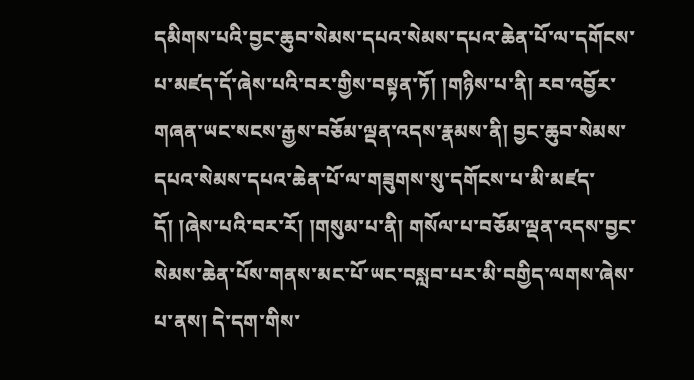དམིགས་པའི་བྱང་ཆུབ་སེམས་དཔའ་སེམས་དཔའ་ཆེན་པོ་ལ་དགོངས་པ་མཛད་དོ་ཞེས་པའི་བར་གྱིས་བསྟན་ཏོ། །གཉིས་པ་ནི། རབ་འབྱོར་གཞན་ཡང་སངས་རྒྱས་བཅོམ་ལྡན་འདས་རྣམས་ནི། བྱང་ཆུབ་སེམས་དཔའ་སེམས་དཔའ་ཆེན་པོ་ལ་གཟུགས་སུ་དགོངས་པ་མི་མཛད་དོ། །ཞེས་པའི་བར་རོ། །གསུམ་པ་ནི། གསོལ་པ་བཅོམ་ལྡན་འདས་བྱང་སེམས་ཆེན་པོས་གནས་མང་པོ་ཡང་བསླབ་པར་མི་བགྱིད་ལགས་ཞེས་པ་ནས། དེ་དག་གིས་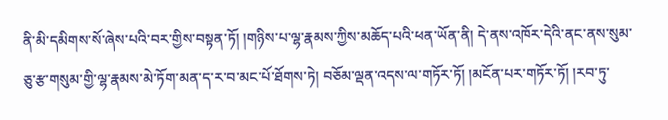ནི་མི་དམིགས་སོ་ཞེས་པའི་བར་གྱིས་བསྟན་ཏོ། །གཉིས་པ་ལྷ་རྣམས་ཀྱིས་མཆོད་པའི་ཕན་ཡོན་ནི། དེ་ནས་འཁོར་དེའི་ནང་ནས་སུམ་ཅུ་རྩ་གསུམ་གྱི་ལྷ་རྣམས་མེ་ཏོག་མན་ད་ར་བ་མང་པོ་ཐོགས་ཏེ། བཅོམ་ལྡན་འདས་ལ་གཏོར་ཏོ། །མངོན་པར་གཏོར་ཏོ། །རབ་ཏུ་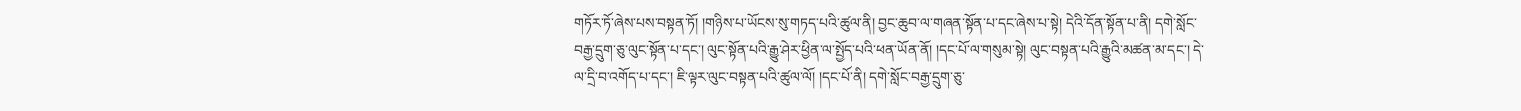གཏོར་ཏོ་ཞེས་པས་བསྟན་ཏོ། །གཉིས་པ་ཡོངས་སུ་གཏད་པའི་ཚུལ་ནི། བྱང་ཆུབ་ལ་གཞན་སྟོན་པ་དང་ཞེས་པ་སྟེ། དེའི་དོན་སྟོན་པ་ནི། དགེ་སློང་བརྒྱ་དྲུག་ཅུ་ལུང་སྟོན་པ་དང་། ལུང་སྟོན་པའི་རྒྱུ་ཤེར་ཕྱིན་ལ་སྤྱོད་པའི་ཕན་ཡོན་ནོ། །དང་པོ་ལ་གསུམ་སྟེ། ལུང་བསྟན་པའི་རྒྱུའི་མཚན་མ་དང་། དེ་ལ་དྲི་བ་འགོད་པ་དང་། ཇི་ལྟར་ལུང་བསྟན་པའི་ཚུལ་ལོ། །དང་པོ་ནི། དགེ་སློང་བརྒྱ་དྲུག་ཅུ་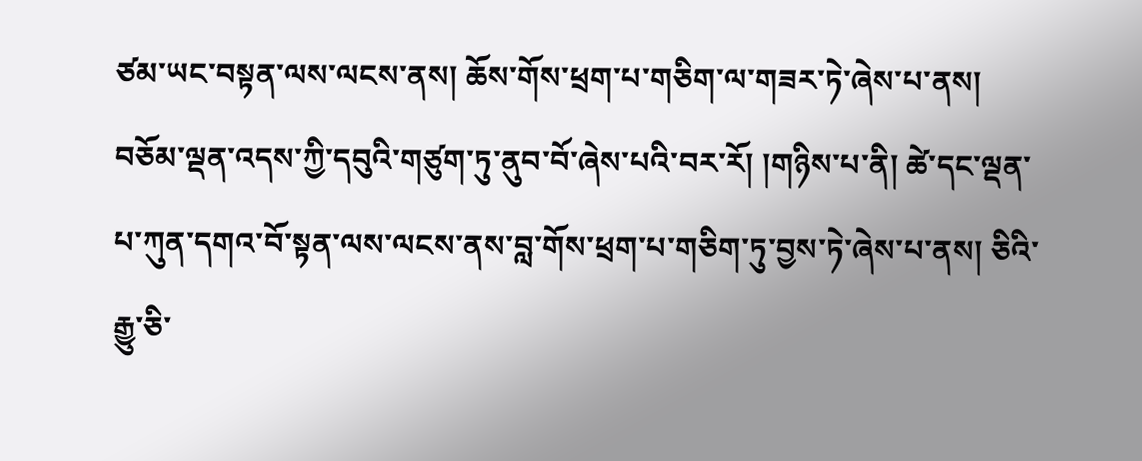ཙམ་ཡང་བསྟན་ལས་ལངས་ནས། ཆོས་གོས་ཕྲག་པ་གཅིག་ལ་གཟར་ཏེ་ཞེས་པ་ནས། བཅོམ་ལྡན་འདས་ཀྱི་དབུའི་གཙུག་ཏུ་ནུབ་བོ་ཞེས་པའི་བར་རོ། །གཉིས་པ་ནི། ཚེ་དང་ལྡན་པ་ཀུན་དགའ་བོ་སྟན་ལས་ལངས་ནས་བླ་གོས་ཕྲག་པ་གཅིག་ཏུ་བྱས་ཏེ་ཞེས་པ་ནས། ཅིའི་རྒྱུ་ཅི་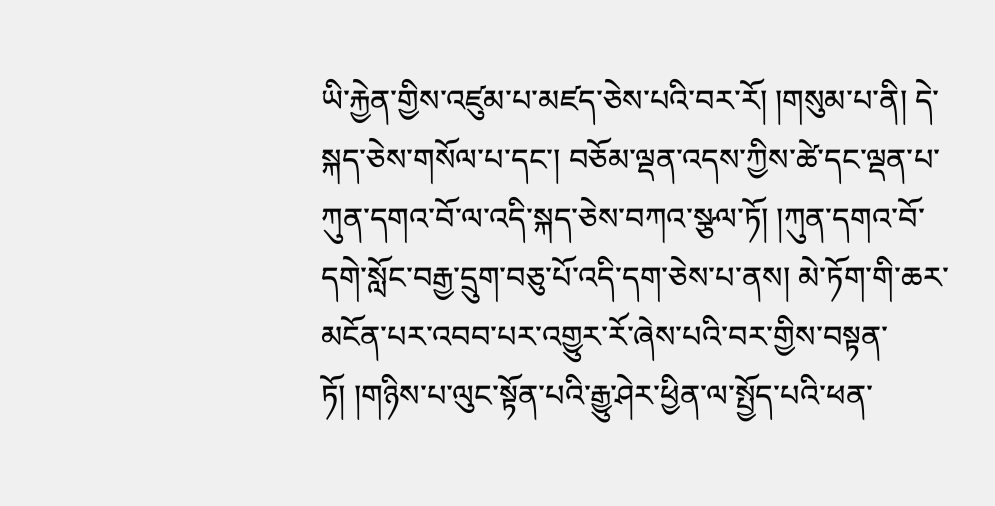ཡི་རྐྱེན་གྱིས་འཛུམ་པ་མཛད་ཅེས་པའི་བར་རོ། །གསུམ་པ་ནི། དེ་སྐད་ཅེས་གསོལ་པ་དང་། བཅོམ་ལྡན་འདས་ཀྱིས་ཚེ་དང་ལྡན་པ་ཀུན་དགའ་བོ་ལ་འདི་སྐད་ཅེས་བཀའ་སྩལ་ཏོ། །ཀུན་དགའ་བོ་དགེ་སློང་བརྒྱ་དྲུག་བཅུ་པོ་འདི་དག་ཅེས་པ་ནས། མེ་ཏོག་གི་ཆར་མངོན་པར་འབབ་པར་འགྱུར་རོ་ཞེས་པའི་བར་གྱིས་བསྟན་ཏོ། །གཉིས་པ་ལུང་སྟོན་པའི་རྒྱུ་ཤེར་ཕྱིན་ལ་སྤྱོད་པའི་ཕན་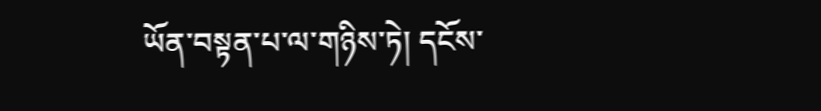ཡོན་བསྟན་པ་ལ་གཉིས་ཏེ། དངོས་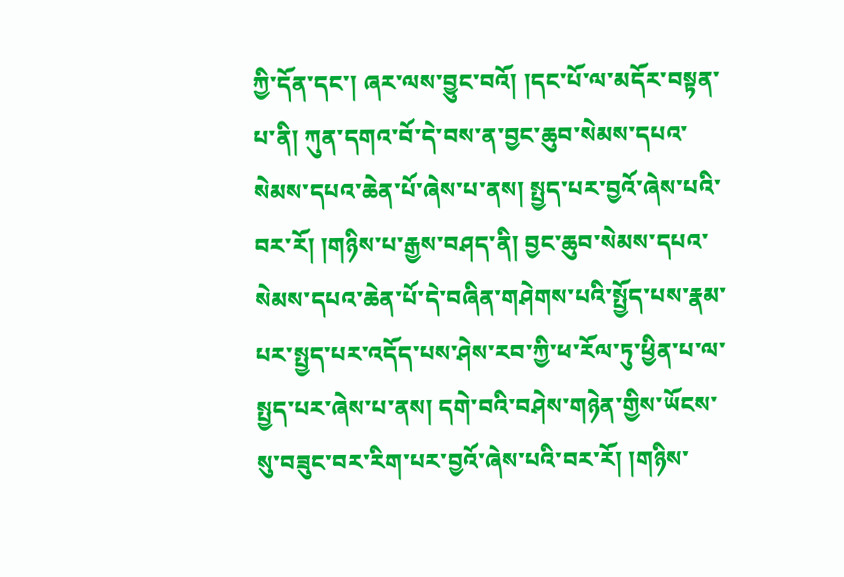ཀྱི་དོན་དང་། ཞར་ལས་བྱུང་བའོ། །དང་པོ་ལ་མདོར་བསྟན་པ་ནི། ཀུན་དགའ་བོ་དེ་བས་ན་བྱང་ཆུབ་སེམས་དཔའ་སེམས་དཔའ་ཆེན་པོ་ཞེས་པ་ནས། སྤྱད་པར་བྱའོ་ཞེས་པའི་བར་རོ། །གཉིས་པ་རྒྱས་བཤད་ནི། བྱང་ཆུབ་སེམས་དཔའ་སེམས་དཔའ་ཆེན་པོ་དེ་བཞིན་གཤེགས་པའི་སྤྱོད་པས་རྣམ་པར་སྤྱད་པར་འདོད་པས་ཤེས་རབ་ཀྱི་ཕ་རོལ་ཏུ་ཕྱིན་པ་ལ་སྤྱད་པར་ཞེས་པ་ནས། དགེ་བའི་བཤེས་གཉེན་གྱིས་ཡོངས་སུ་བཟུང་བར་རིག་པར་བྱའོ་ཞེས་པའི་བར་རོ། །གཉིས་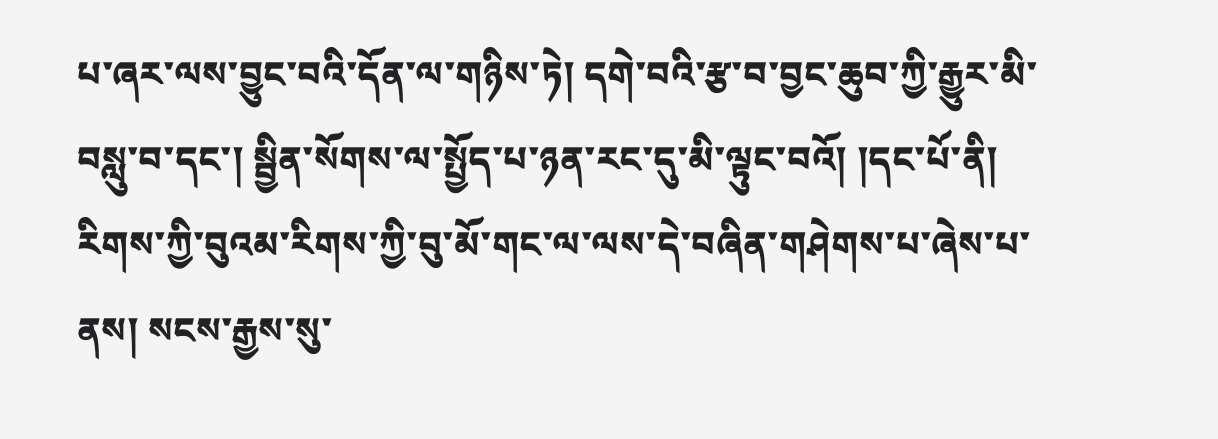པ་ཞར་ལས་བྱུང་བའི་དོན་ལ་གཉིས་ཏེ། དགེ་བའི་རྩ་བ་བྱང་ཆུབ་ཀྱི་རྒྱུར་མི་བསླུ་བ་དང་། སྦྱིན་སོགས་ལ་སྤྱོད་པ་ཉན་རང་དུ་མི་ལྟུང་བའོ། །དང་པོ་ནི། རིགས་ཀྱི་བུའམ་རིགས་ཀྱི་བུ་མོ་གང་ལ་ལས་དེ་བཞིན་གཤེགས་པ་ཞེས་པ་ནས། སངས་རྒྱས་སུ་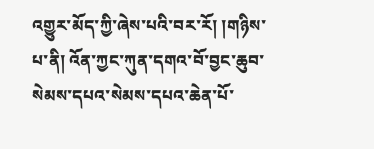འགྱུར་མོད་ཀྱི་ཞེས་པའི་བར་རོ། །གཉིས་པ་ནི། འོན་ཀྱང་ཀུན་དགའ་བོ་བྱང་ཆུབ་སེམས་དཔའ་སེམས་དཔའ་ཆེན་པོ་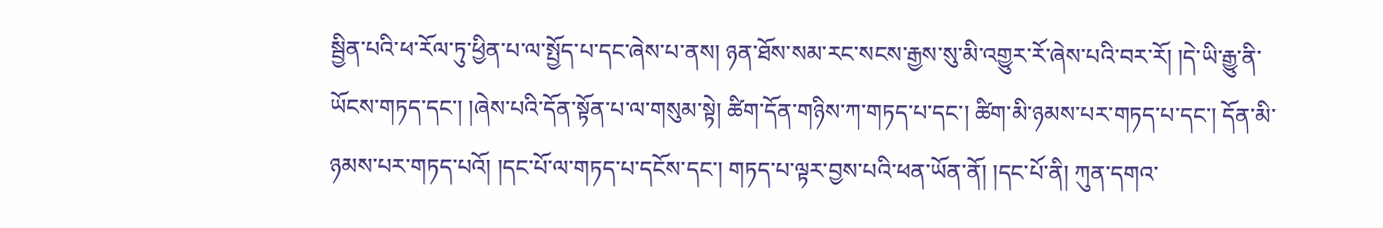སྦྱིན་པའི་ཕ་རོལ་ཏུ་ཕྱིན་པ་ལ་སྤྱོད་པ་དང་ཞེས་པ་ནས། ཉན་ཐོས་སམ་རང་སངས་རྒྱས་སུ་མི་འགྱུར་རོ་ཞེས་པའི་བར་རོ། །དེ་ཡི་རྒྱུ་ནི་ཡོངས་གཏད་དང་། །ཞེས་པའི་དོན་སྟོན་པ་ལ་གསུམ་སྟེ། ཚིག་དོན་གཉིས་ཀ་གཏད་པ་དང་། ཚིག་མི་ཉམས་པར་གཏད་པ་དང་། དོན་མི་ཉམས་པར་གཏད་པའོ། །དང་པོ་ལ་གཏད་པ་དངོས་དང་། གཏད་པ་ལྟར་བྱས་པའི་ཕན་ཡོན་ནོ། །དང་པོ་ནི། ཀུན་དགའ་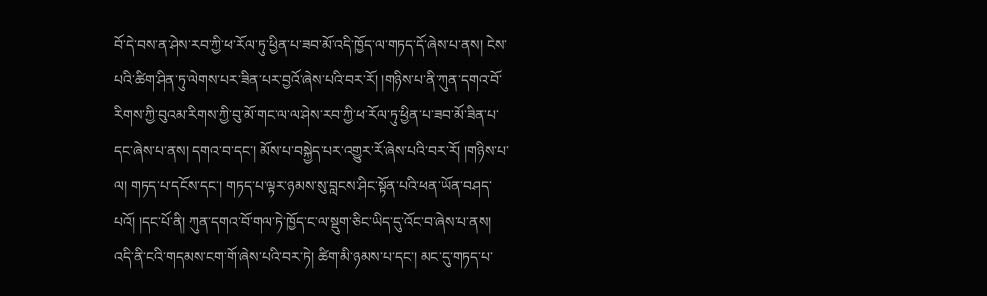བོ་དེ་བས་ན་ཤེས་རབ་ཀྱི་ཕ་རོལ་ཏུ་ཕྱིན་པ་ཟབ་མོ་འདི་ཁྱོད་ལ་གཏད་དོ་ཞེས་པ་ནས། ངེས་པའི་ཚིག་ཤིན་ཏུ་ལེགས་པར་ཟིན་པར་བྱའོ་ཞེས་པའི་བར་རོ། །གཉིས་པ་ནི་ཀུན་དགའ་བོ་རིགས་ཀྱི་བུའམ་རིགས་ཀྱི་བུ་མོ་གང་ལ་ལ་ཤེས་རབ་ཀྱི་ཕ་རོལ་ཏུ་ཕྱིན་པ་ཟབ་མོ་ཟིན་པ་དང་ཞེས་པ་ནས། དགའ་བ་དང་། མོས་པ་བསྐྱེད་པར་འགྱུར་རོ་ཞེས་པའི་བར་རོ། །གཉིས་པ་ལ། གཏད་པ་དངོས་དང་། གཏད་པ་ལྟར་ཉམས་སུ་བླངས་ཤིང་སྟོན་པའི་ཕན་ཡོན་བཤད་པའོ། །དང་པོ་ནི། ཀུན་དགའ་བོ་གལ་ཏེ་ཁྱོད་ང་ལ་སྡུག་ཅིང་ཡིད་དུ་འོང་བ་ཞེས་པ་ནས། འདི་ནི་ངའི་གདམས་ངག་གོ་ཞེས་པའི་བར་ཏེ། ཚིག་མི་ཉམས་པ་དང་། མང་དུ་གཏད་པ་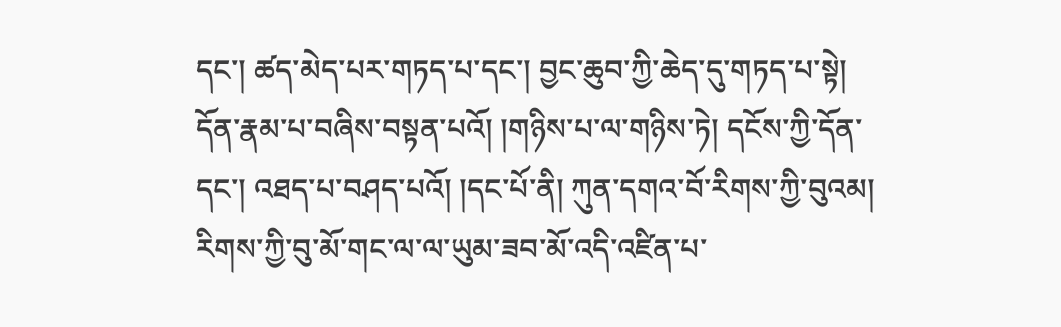དང་། ཚད་མེད་པར་གཏད་པ་དང་། བྱང་ཆུབ་ཀྱི་ཆེད་དུ་གཏད་པ་སྟེ། དོན་རྣམ་པ་བཞིས་བསྟན་པའོ། །གཉིས་པ་ལ་གཉིས་ཏེ། དངོས་ཀྱི་དོན་དང་། འཐད་པ་བཤད་པའོ། །དང་པོ་ནི། ཀུན་དགའ་བོ་རིགས་ཀྱི་བུའམ། རིགས་ཀྱི་བུ་མོ་གང་ལ་ལ་ཡུམ་ཟབ་མོ་འདི་འཛིན་པ་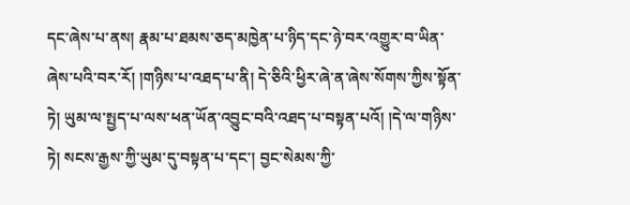དང་ཞེས་པ་ནས། རྣམ་པ་ཐམས་ཅད་མཁྱེན་པ་ཉིད་དང་ཉེ་བར་འགྱུར་བ་ཡིན་ཞེས་པའི་བར་རོ། །གཉིས་པ་འཐད་པ་ནི། དེ་ཅིའི་ཕྱིར་ཞེ་ན་ཞེས་སོགས་ཀྱིས་སྟོན་ཏེ། ཡུམ་ལ་སྤྱད་པ་ལས་ཕན་ཡོན་འབྱུང་བའི་འཐད་པ་བསྟན་པའོ། །དེ་ལ་གཉིས་ཏེ། སངས་རྒྱས་ཀྱི་ཡུམ་དུ་བསྟན་པ་དང་། བྱང་སེམས་ཀྱི་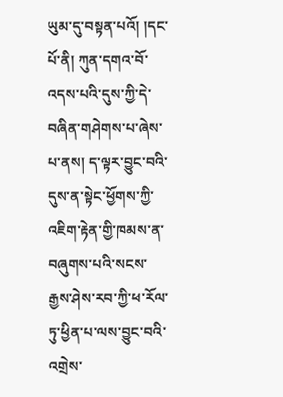ཡུམ་དུ་བསྟན་པའོ། །དང་པོ་ནི། ཀུན་དགའ་བོ་འདས་པའི་དུས་ཀྱི་དེ་བཞིན་གཤེགས་པ་ཞེས་པ་ནས། ད་ལྟར་བྱུང་བའི་དུས་ན་སྟེང་ཕྱོགས་ཀྱི་འཇིག་རྟེན་གྱི་ཁམས་ན་བཞུགས་པའི་སངས་རྒྱས་ཤེས་རབ་ཀྱི་ཕ་རོལ་ཏུ་ཕྱིན་པ་ལས་བྱུང་བའི་འགྲེས་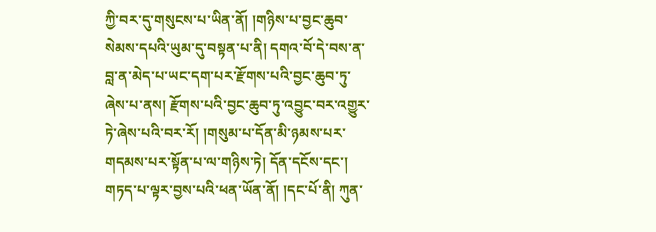ཀྱི་བར་དུ་གསུངས་པ་ཡིན་ནོ། །གཉིས་པ་བྱང་ཆུབ་སེམས་དཔའི་ཡུམ་དུ་བསྟན་པ་ནི། དགའ་བོ་དེ་བས་ན་བླ་ན་མེད་པ་ཡང་དག་པར་རྫོགས་པའི་བྱང་ཆུབ་ཏུ་ཞེས་པ་ནས། རྫོགས་པའི་བྱང་ཆུབ་ཏུ་འབྱུང་བར་འགྱུར་ཏེ་ཞེས་པའི་བར་རོ། །གསུམ་པ་དོན་མི་ཉམས་པར་གདམས་པར་སྟོན་པ་ལ་གཉིས་ཏེ། དོན་དངོས་དང་། གཏད་པ་ལྟར་བྱས་པའི་ཕན་ཡོན་ནོ། །དང་པོ་ནི། ཀུན་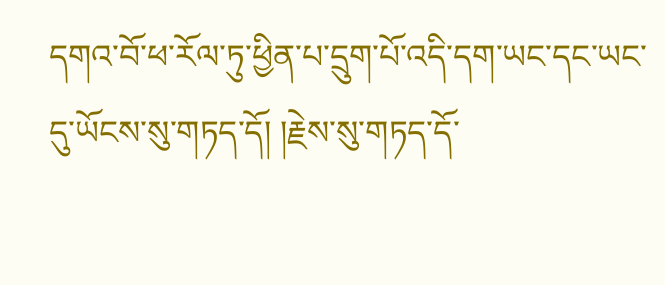དགའ་བོ་ཕ་རོལ་ཏུ་ཕྱིན་པ་དྲུག་པོ་འདི་དག་ཡང་དང་ཡང་དུ་ཡོངས་སུ་གཏད་དོ། །རྗེས་སུ་གཏད་དོ་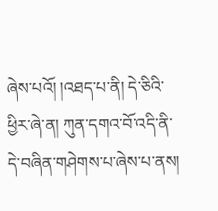ཞེས་པའོ། །འཐད་པ་ནི། དེ་ཅིའི་ཕྱིར་ཞེ་ན། ཀུན་དགའ་བོ་འདི་ནི་དེ་བཞིན་གཤེགས་པ་ཞེས་པ་ནས།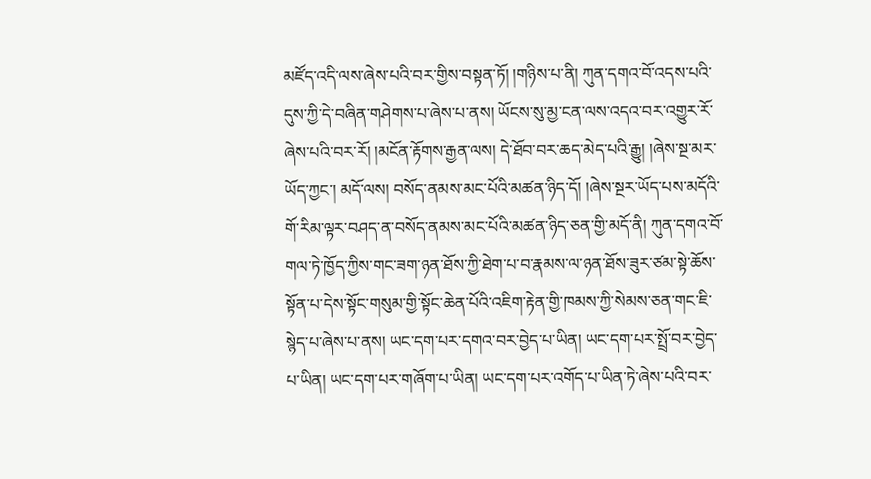མཛོད་འདི་ལས་ཞེས་པའི་བར་གྱིས་བསྟན་ཏོ། །གཉིས་པ་ནི། ཀུན་དགའ་བོ་འདས་པའི་དུས་ཀྱི་དེ་བཞིན་གཤེགས་པ་ཞེས་པ་ནས། ཡོངས་སུ་མྱ་ངན་ལས་འདའ་བར་འགྱུར་རོ་ཞེས་པའི་བར་རོ། །མངོན་རྟོགས་རྒྱན་ལས། དེ་ཐོབ་བར་ཆད་མེད་པའི་རྒྱུ། །ཞེས་སྔ་མར་ཡོད་ཀྱང་། མདོ་ལས། བསོད་ནམས་མང་པོའི་མཚན་ཉིད་དོ། །ཞེས་སྔར་ཡོད་པས་མདོའི་གོ་རིམ་ལྟར་བཤད་ན་བསོད་ནམས་མང་པོའི་མཚན་ཉིད་ཅན་གྱི་མདོ་ནི། ཀུན་དགའ་བོ་གལ་ཏེ་ཁྱོད་ཀྱིས་གང་ཟག་ཉན་ཐོས་ཀྱི་ཐེག་པ་བ་རྣམས་ལ་ཉན་ཐོས་ཟུར་ཙམ་སྟེ་ཆོས་སྟོན་པ་དེས་སྟོང་གསུམ་གྱི་སྟོང་ཆེན་པོའི་འཇིག་རྟེན་གྱི་ཁམས་ཀྱི་སེམས་ཅན་གང་ཇི་སྙེད་པ་ཞེས་པ་ནས། ཡང་དག་པར་དགའ་བར་བྱེད་པ་ཡིན། ཡང་དག་པར་སྤྲོ་བར་བྱེད་པ་ཡིན། ཡང་དག་པར་གཞོག་པ་ཡིན། ཡང་དག་པར་འགོད་པ་ཡིན་ཏེ་ཞེས་པའི་བར་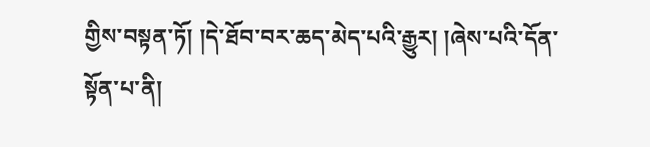གྱིས་བསྟན་ཏོ། །དེ་ཐོབ་བར་ཆད་མེད་པའི་རྒྱུར། །ཞེས་པའི་དོན་སྟོན་པ་ནི།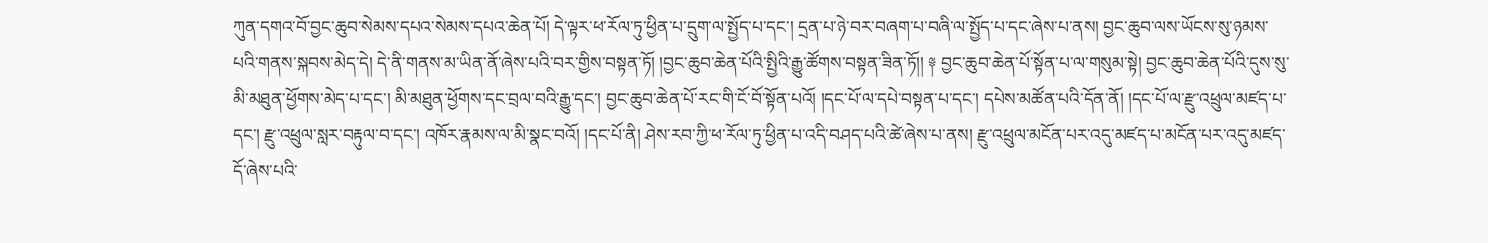ཀུན་དགའ་བོ་བྱང་ཆུབ་སེམས་དཔའ་སེམས་དཔའ་ཆེན་པོ། དེ་ལྟར་ཕ་རོལ་ཏུ་ཕྱིན་པ་དྲུག་ལ་སྤྱོད་པ་དང་། དྲན་པ་ཉེ་བར་བཞག་པ་བཞི་ལ་སྤྱོད་པ་དང་ཞེས་པ་ནས། བྱང་ཆུབ་ལས་ཡོངས་སུ་ཉམས་པའི་གནས་སྐབས་མེད་དེ། དེ་ནི་གནས་མ་ཡིན་ནོ་ཞེས་པའི་བར་གྱིས་བསྟན་ཏོ། །བྱང་ཆུབ་ཆེན་པོའི་སྤྱིའི་རྒྱུ་ཚོགས་བསྟན་ཟིན་ཏོ།། ༈ བྱང་ཆུབ་ཆེན་པོ་སྟོན་པ་ལ་གསུམ་སྟེ། བྱང་ཆུབ་ཆེན་པོའི་དུས་སུ་མི་མཐུན་ཕྱོགས་མེད་པ་དང་། མི་མཐུན་ཕྱོགས་དང་བྲལ་བའི་རྒྱུ་དང་། བྱང་ཆུབ་ཆེན་པོ་རང་གི་ངོ་བོ་སྟོན་པའོ། །དང་པོ་ལ་དཔེ་བསྟན་པ་དང་། དཔེས་མཚོན་པའི་དོན་ནོ། །དང་པོ་ལ་རྫུ་འཕྲུལ་མཛད་པ་དང་། རྫུ་འཕྲུལ་སླར་བརྟུལ་བ་དང་། འཁོར་རྣམས་ལ་མི་སྣང་བའོ། །དང་པོ་ནི། ཤེས་རབ་ཀྱི་ཕ་རོལ་ཏུ་ཕྱིན་པ་འདི་བཤད་པའི་ཚེ་ཞེས་པ་ནས། རྫུ་འཕྲུལ་མངོན་པར་འདུ་མཛད་པ་མངོན་པར་འདུ་མཛད་དོ་ཞེས་པའི་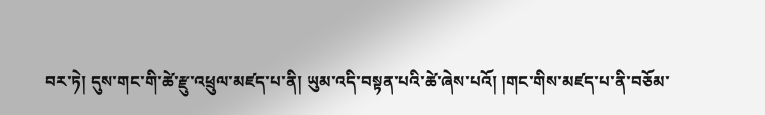བར་ཏེ། དུས་གང་གི་ཚེ་རྫུ་འཕྲུལ་མཛད་པ་ནི། ཡུམ་འདི་བསྟན་པའི་ཚེ་ཞེས་པའོ། །གང་གིས་མཛད་པ་ནི་བཅོམ་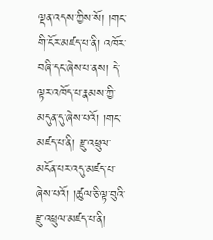ལྡན་འདས་ཀྱིས་སོ། །གང་གི་ངོར་མཛད་པ་ནི། འཁོར་བཞི་དང་ཞེས་པ་ནས། དེ་ལྟར་འཁོད་པ་རྣམས་ཀྱི་མདུན་དུ་ཞེས་པའོ། །གང་མཛད་པ་ནི། རྫུ་འཕྲུལ་མངོན་པར་འདུ་མཛད་པ་ཞེས་པའོ། །ཚུལ་ཅི་ལྟ་བུའི་རྫུ་འཕྲུལ་མཛད་པ་ནི།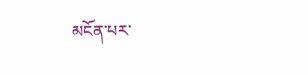མངོན་པར་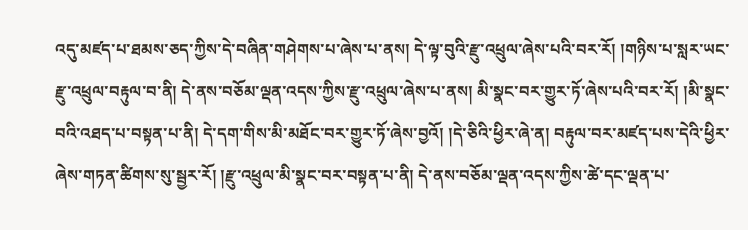འདུ་མཛད་པ་ཐམས་ཅད་ཀྱིས་དེ་བཞིན་གཤེགས་པ་ཞེས་པ་ནས། དེ་ལྟ་བུའི་རྫུ་འཕྲུལ་ཞེས་པའི་བར་རོ། །གཉིས་པ་སླར་ཡང་རྫུ་འཕྲུལ་བརྟུལ་བ་ནི། དེ་ནས་བཅོམ་ལྡན་འདས་ཀྱིས་རྫུ་འཕྲུལ་ཞེས་པ་ནས། མི་སྣང་བར་གྱུར་ཏོ་ཞེས་པའི་བར་རོ། །མི་སྣང་བའི་འཐད་པ་བསྟན་པ་ནི། དེ་དག་གིས་མི་མཐོང་བར་གྱུར་ཏོ་ཞེས་བྱའོ། །དེ་ཅིའི་ཕྱིར་ཞེ་ན། བརྟུལ་བར་མཛད་པས་དེའི་ཕྱིར་ཞེས་གཏན་ཚིགས་སུ་སྦྱར་རོ། །རྫུ་འཕྲུལ་མི་སྣང་བར་བསྟན་པ་ནི། དེ་ནས་བཅོམ་ལྡན་འདས་ཀྱིས་ཚེ་དང་ལྡན་པ་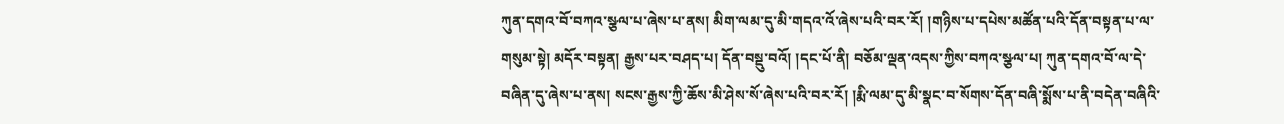ཀུན་དགའ་བོ་བཀའ་སྩལ་པ་ཞེས་པ་ནས། མིག་ལམ་དུ་མི་གདའ་འོ་ཞེས་པའི་བར་རོ། །གཉིས་པ་དཔེས་མཚོན་པའི་དོན་བསྟན་པ་ལ་གསུམ་སྟེ། མདོར་བསྟན། རྒྱས་པར་བཤད་པ། དོན་བསྡུ་བའོ། །དང་པོ་ནི། བཅོམ་ལྡན་འདས་ཀྱིས་བཀའ་སྩལ་པ། ཀུན་དགའ་བོ་ལ་དེ་བཞིན་དུ་ཞེས་པ་ནས། སངས་རྒྱས་ཀྱི་ཆོས་མི་ཤེས་སོ་ཞེས་པའི་བར་རོ། །རྨི་ལམ་དུ་མི་སྣང་བ་སོགས་དོན་བཞི་སྨོས་པ་ནི་བདེན་བཞིའི་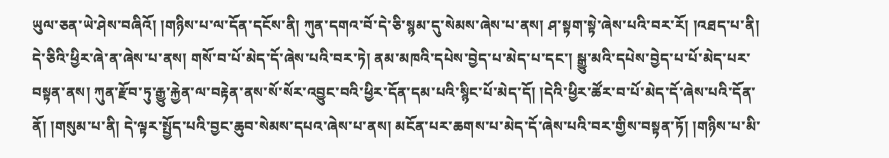ཡུལ་ཅན་ཡེ་ཤེས་བཞིའོ། །གཉིས་པ་ལ་དོན་དངོས་ནི། ཀུན་དགའ་བོ་དེ་ཅི་སྙམ་དུ་སེམས་ཞེས་པ་ནས། ཤ་སྟག་སྟེ་ཞེས་པའི་བར་རོ། །འཐད་པ་ནི། དེ་ཅིའི་ཕྱིར་ཞེ་ན་ཞེས་པ་ནས། གསོ་བ་པོ་མེད་དོ་ཞེས་པའི་བར་ཏེ། ནམ་མཁའི་དཔེས་བྱེད་པ་མེད་པ་དང་། སྒྱུ་མའི་དཔེས་བྱེད་པ་པོ་མེད་པར་བསྟན་ནས། ཀུན་རྫོབ་ཏུ་རྒྱུ་རྐྱེན་ལ་བརྟེན་ནས་སོ་སོར་འབྱུང་བའི་ཕྱིར་དོན་དམ་པའི་སྙིང་པོ་མེད་དོ། །དེའི་ཕྱིར་ཚོར་བ་པོ་མེད་དོ་ཞེས་པའི་དོན་ནོ། །གསུམ་པ་ནི། དེ་ལྟར་སྤྱོད་པའི་བྱང་ཆུབ་སེམས་དཔའ་ཞེས་པ་ནས། མངོན་པར་ཆགས་པ་མེད་དོ་ཞེས་པའི་བར་གྱིས་བསྟན་ཏོ། །གཉིས་པ་མི་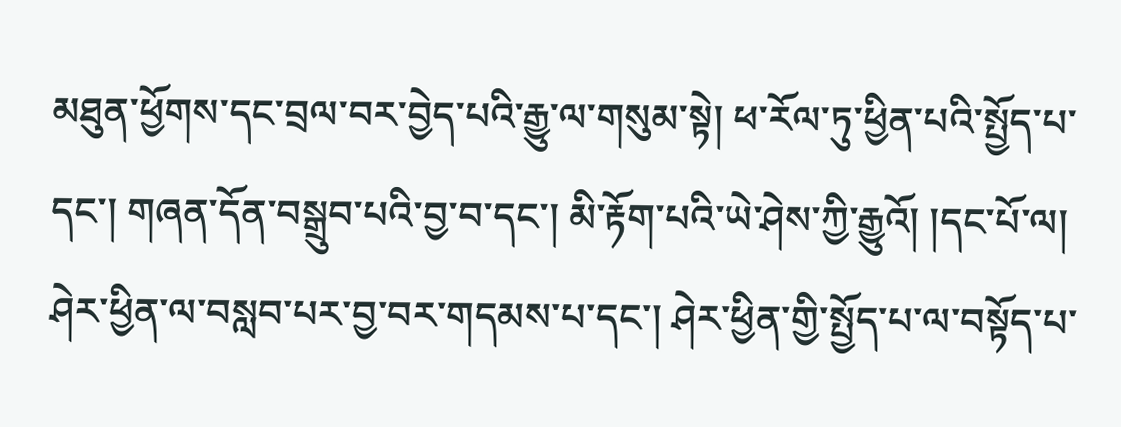མཐུན་ཕྱོགས་དང་བྲལ་བར་བྱེད་པའི་རྒྱུ་ལ་གསུམ་སྟེ། ཕ་རོལ་ཏུ་ཕྱིན་པའི་སྤྱོད་པ་དང་། གཞན་དོན་བསྒྲུབ་པའི་བྱ་བ་དང་། མི་རྟོག་པའི་ཡེ་ཤེས་ཀྱི་རྒྱུའོ། །དང་པོ་ལ། ཤེར་ཕྱིན་ལ་བསླབ་པར་བྱ་བར་གདམས་པ་དང་། ཤེར་ཕྱིན་གྱི་སྤྱོད་པ་ལ་བསྟོད་པ་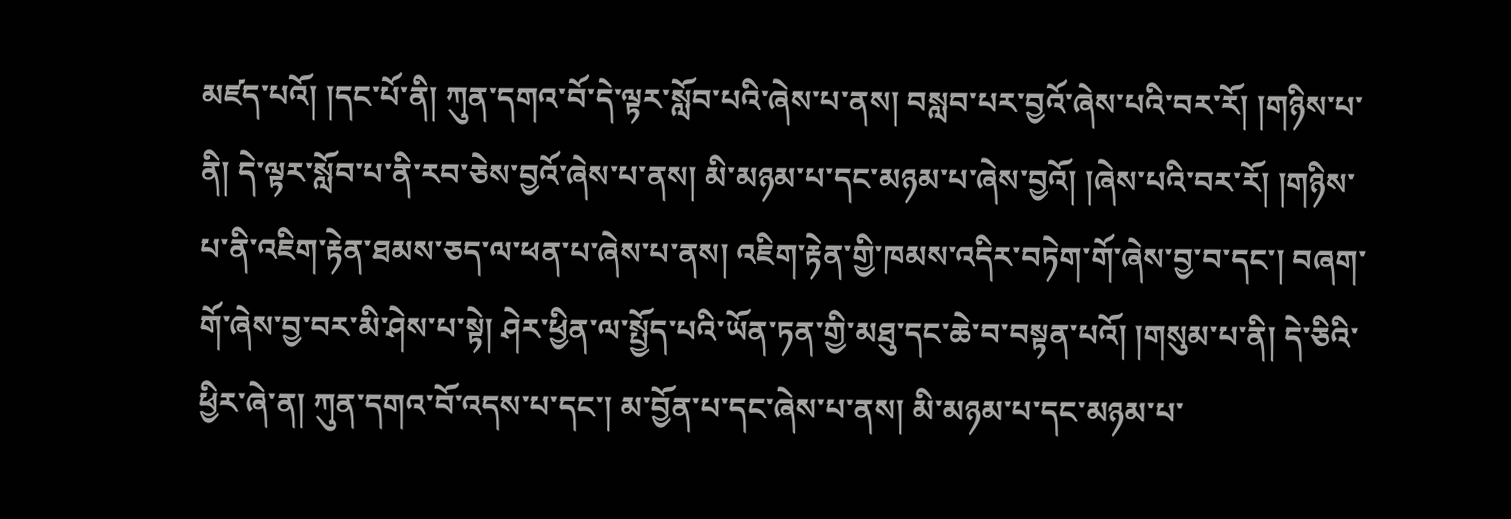མཛད་པའོ། །དང་པོ་ནི། ཀུན་དགའ་བོ་དེ་ལྟར་སློབ་པའི་ཞེས་པ་ནས། བསླབ་པར་བྱའོ་ཞེས་པའི་བར་རོ། །གཉིས་པ་ནི། དེ་ལྟར་སློབ་པ་ནི་རབ་ཅེས་བྱའོ་ཞེས་པ་ནས། མི་མཉམ་པ་དང་མཉམ་པ་ཞེས་བྱའོ། །ཞེས་པའི་བར་རོ། །གཉིས་པ་ནི་འཇིག་རྟེན་ཐམས་ཅད་ལ་ཕན་པ་ཞེས་པ་ནས། འཇིག་རྟེན་གྱི་ཁམས་འདིར་བཏེག་གོ་ཞེས་བྱ་བ་དང་། བཞག་གོ་ཞེས་བྱ་བར་མི་ཤེས་པ་སྟེ། ཤེར་ཕྱིན་ལ་སྤྱོད་པའི་ཡོན་ཏན་གྱི་མཐུ་དང་ཆེ་བ་བསྟན་པའོ། །གསུམ་པ་ནི། དེ་ཅིའི་ཕྱིར་ཞེ་ན། ཀུན་དགའ་བོ་འདས་པ་དང་། མ་བྱོན་པ་དང་ཞེས་པ་ནས། མི་མཉམ་པ་དང་མཉམ་པ་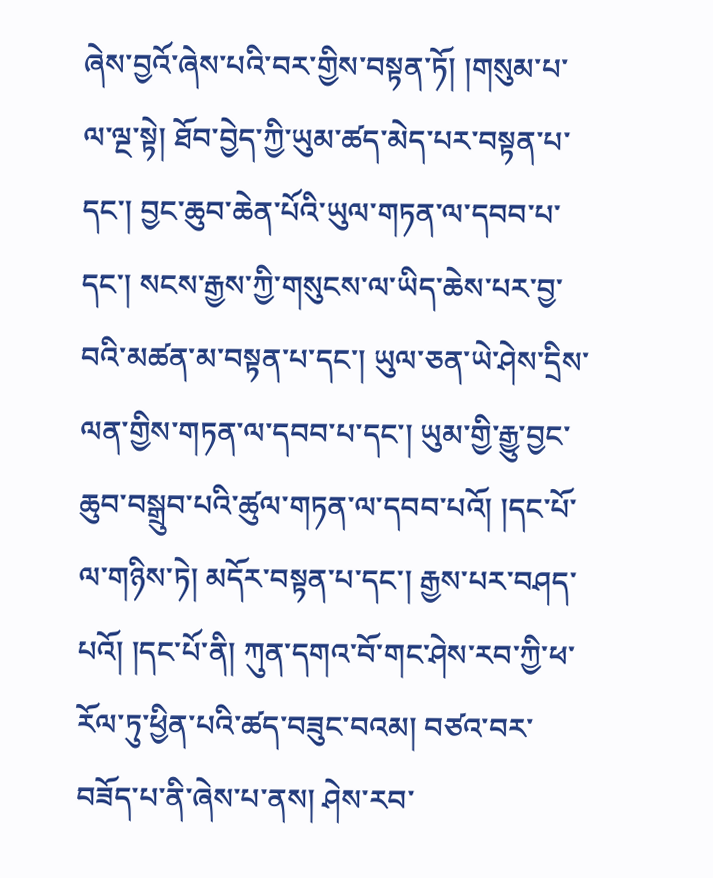ཞེས་བྱའོ་ཞེས་པའི་བར་གྱིས་བསྟན་ཏོ། །གསུམ་པ་ལ་ལྔ་སྟེ། ཐོབ་བྱེད་ཀྱི་ཡུམ་ཚད་མེད་པར་བསྟན་པ་དང་། བྱང་ཆུབ་ཆེན་པོའི་ཡུལ་གཏན་ལ་དབབ་པ་དང་། སངས་རྒྱས་ཀྱི་གསུངས་ལ་ཡིད་ཆེས་པར་བྱ་བའི་མཚན་མ་བསྟན་པ་དང་། ཡུལ་ཅན་ཡེ་ཤེས་དྲིས་ལན་གྱིས་གཏན་ལ་དབབ་པ་དང་། ཡུམ་གྱི་རྒྱུ་བྱང་ཆུབ་བསྒྲུབ་པའི་ཚུལ་གཏན་ལ་དབབ་པའོ། །དང་པོ་ལ་གཉིས་ཏེ། མདོར་བསྟན་པ་དང་། རྒྱས་པར་བཤད་པའོ། །དང་པོ་ནི། ཀུན་དགའ་བོ་གང་ཤེས་རབ་ཀྱི་ཕ་རོལ་ཏུ་ཕྱིན་པའི་ཚད་བཟུང་བའམ། བཙའ་བར་བཟོད་པ་ནི་ཞེས་པ་ནས། ཤེས་རབ་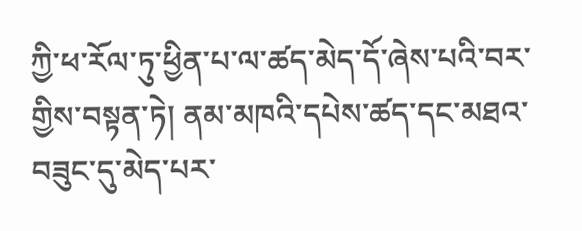ཀྱི་ཕ་རོལ་ཏུ་ཕྱིན་པ་ལ་ཚད་མེད་དོ་ཞེས་པའི་བར་གྱིས་བསྟན་ཏེ། ནམ་མཁའི་དཔེས་ཚད་དང་མཐའ་བཟུང་དུ་མེད་པར་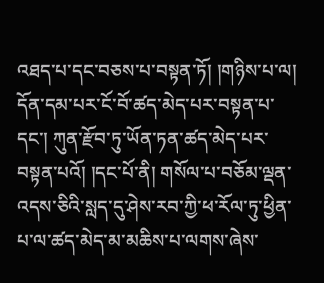འཐད་པ་དང་བཅས་པ་བསྟན་ཏོ། །གཉིས་པ་ལ། དོན་དམ་པར་ངོ་བོ་ཚད་མེད་པར་བསྟན་པ་དང་། ཀུན་རྫོབ་ཏུ་ཡོན་ཏན་ཚད་མེད་པར་བསྟན་པའོ། །དང་པོ་ནི། གསོལ་པ་བཅོམ་ལྡན་འདས་ཅིའི་སླད་དུ་ཤེས་རབ་ཀྱི་ཕ་རོལ་ཏུ་ཕྱིན་པ་ལ་ཚད་མེད་མ་མཆིས་པ་ལགས་ཞེས་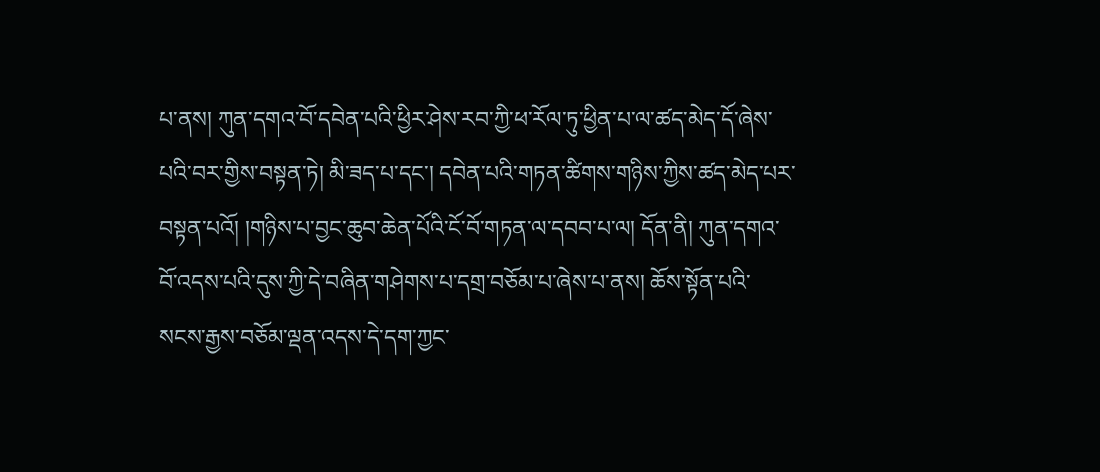པ་ནས། ཀུན་དགའ་བོ་དབེན་པའི་ཕྱིར་ཤེས་རབ་ཀྱི་ཕ་རོལ་ཏུ་ཕྱིན་པ་ལ་ཚད་མེད་དོ་ཞེས་པའི་བར་གྱིས་བསྟན་ཏེ། མི་ཟད་པ་དང་། དབེན་པའི་གཏན་ཚིགས་གཉིས་ཀྱིས་ཚད་མེད་པར་བསྟན་པའོ། །གཉིས་པ་བྱང་ཆུབ་ཆེན་པོའི་ངོ་བོ་གཏན་ལ་དབབ་པ་ལ། དོན་ནི། ཀུན་དགའ་བོ་འདས་པའི་དུས་ཀྱི་དེ་བཞིན་གཤེགས་པ་དགྲ་བཅོམ་པ་ཞེས་པ་ནས། ཆོས་སྟོན་པའི་སངས་རྒྱས་བཅོམ་ལྡན་འདས་དེ་དག་ཀྱང་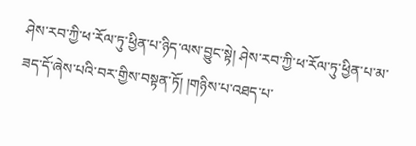ཤེས་རབ་ཀྱི་ཕ་རོལ་ཏུ་ཕྱིན་པ་ཉིད་ལས་བྱུང་སྟེ། ཤེས་རབ་ཀྱི་ཕ་རོལ་ཏུ་ཕྱིན་པ་མ་ཟད་དོ་ཞེས་པའི་བར་གྱིས་བསྟན་ཏོ། །གཉིས་པ་འཐད་པ་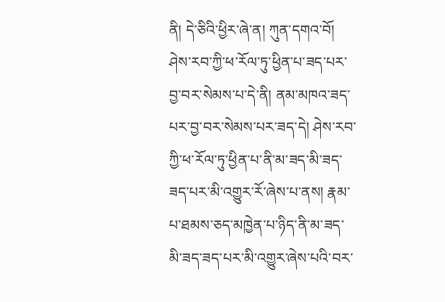ནི། དེ་ཅིའི་ཕྱིར་ཞེ་ན། ཀུན་དགའ་བོ། ཤེས་རབ་ཀྱི་ཕ་རོལ་ཏུ་ཕྱིན་པ་ཟད་པར་བྱ་བར་སེམས་པ་དེ་ནི། ནམ་མཁའ་ཟད་པར་བྱ་བར་སེམས་པར་ཟད་དེ། ཤེས་རབ་ཀྱི་ཕ་རོལ་ཏུ་ཕྱིན་པ་ནི་མ་ཟད་མི་ཟད་ཟད་པར་མི་འགྱུར་རོ་ཞེས་པ་ནས། རྣམ་པ་ཐམས་ཅད་མཁྱེན་པ་ཉིད་ནི་མ་ཟད་མི་ཟད་ཟད་པར་མི་འགྱུར་ཞེས་པའི་བར་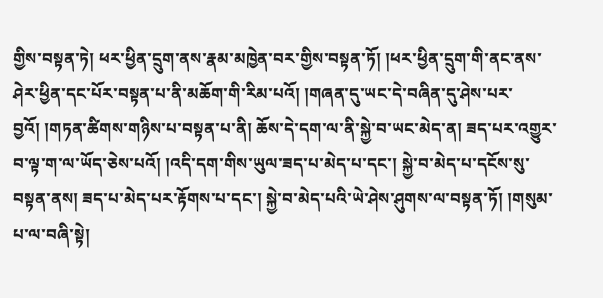གྱིས་བསྟན་ཏེ། ཕར་ཕྱིན་དྲུག་ནས་རྣམ་མཁྱེན་བར་གྱིས་བསྟན་ཏོ། །ཕར་ཕྱིན་དྲུག་གི་ནང་ནས་ཤེར་ཕྱིན་དང་པོར་བསྟན་པ་ནི་མཆོག་གི་རིམ་པའོ། །གཞན་དུ་ཡང་དེ་བཞིན་དུ་ཤེས་པར་བྱའོ། །གཏན་ཚིགས་གཉིས་པ་བསྟན་པ་ནི། ཆོས་དེ་དག་ལ་ནི་སྐྱེ་བ་ཡང་མེད་ན། ཟད་པར་འགྱུར་བ་ལྟ་ག་ལ་ཡོད་ཅེས་པའོ། །འདི་དག་གིས་ཡུལ་ཟད་པ་མེད་པ་དང་། སྐྱེ་བ་མེད་པ་དངོས་སུ་བསྟན་ནས། ཟད་པ་མེད་པར་རྟོགས་པ་དང་། སྐྱེ་བ་མེད་པའི་ཡེ་ཤེས་ཤུགས་ལ་བསྟན་ཏོ། །གསུམ་པ་ལ་བཞི་སྟེ།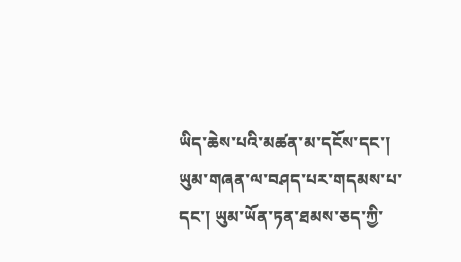ཡིད་ཆེས་པའི་མཚན་མ་དངོས་དང་། ཡུམ་གཞན་ལ་བཤད་པར་གདམས་པ་དང་། ཡུམ་ཡོན་ཏན་ཐམས་ཅད་ཀྱི་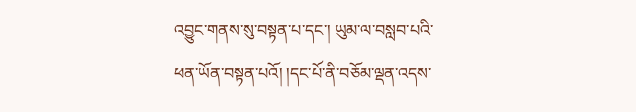འབྱུང་གནས་སུ་བསྟན་པ་དང་། ཡུམ་ལ་བསླབ་པའི་ཕན་ཡོན་བསྟན་པའོ། །དང་པོ་ནི་བཅོམ་ལྡན་འདས་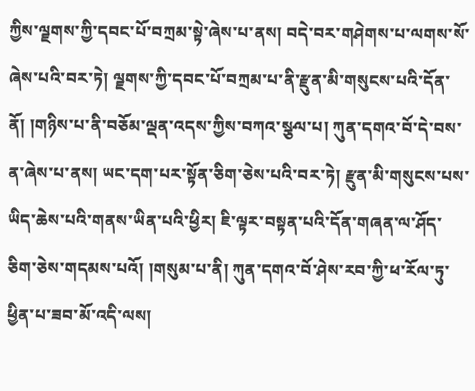ཀྱིས་ལྗགས་ཀྱི་དབང་པོ་བཀྲམ་སྟེ་ཞེས་པ་ནས། བདེ་བར་གཤེགས་པ་ལགས་སོ་ཞེས་པའི་བར་ཏེ། ལྗགས་ཀྱི་དབང་པོ་བཀྲམ་པ་ནི་རྫུན་མི་གསུངས་པའི་དོན་ནོ། །གཉིས་པ་ནི་བཅོམ་ལྡན་འདས་ཀྱིས་བཀའ་སྩལ་པ། ཀུན་དགའ་བོ་དེ་བས་ན་ཞེས་པ་ནས། ཡང་དག་པར་སྟོན་ཅིག་ཅེས་པའི་བར་ཏེ། རྫུན་མི་གསུངས་པས་ཡིད་ཆེས་པའི་གནས་ཡིན་པའི་ཕྱིར། ཇི་ལྟར་བསྟན་པའི་དོན་གཞན་ལ་ཤོད་ཅིག་ཅེས་གདམས་པའོ། །གསུམ་པ་ནི། ཀུན་དགའ་བོ་ཤེས་རབ་ཀྱི་ཕ་རོལ་ཏུ་ཕྱིན་པ་ཟབ་མོ་འདི་ལས།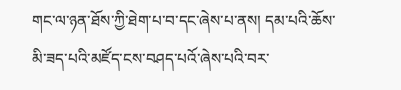གང་ལ་ཉན་ཐོས་ཀྱི་ཐེག་པ་བ་དང་ཞེས་པ་ནས། དམ་པའི་ཆོས་མི་ཟད་པའི་མཛོད་ངས་བཤད་པའོ་ཞེས་པའི་བར་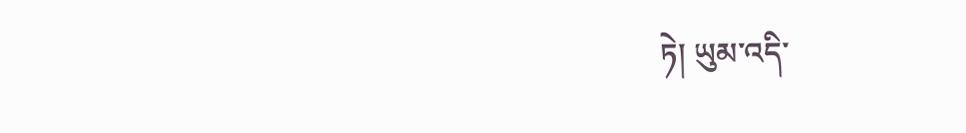ཏེ། ཡུམ་འདི་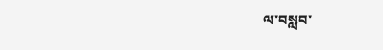ལ་བསླབ་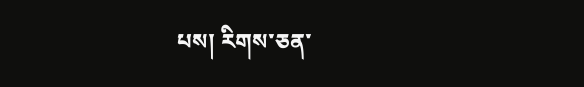པས། རིགས་ཅན་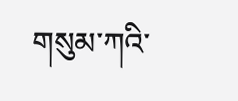གསུམ་ཀའི་